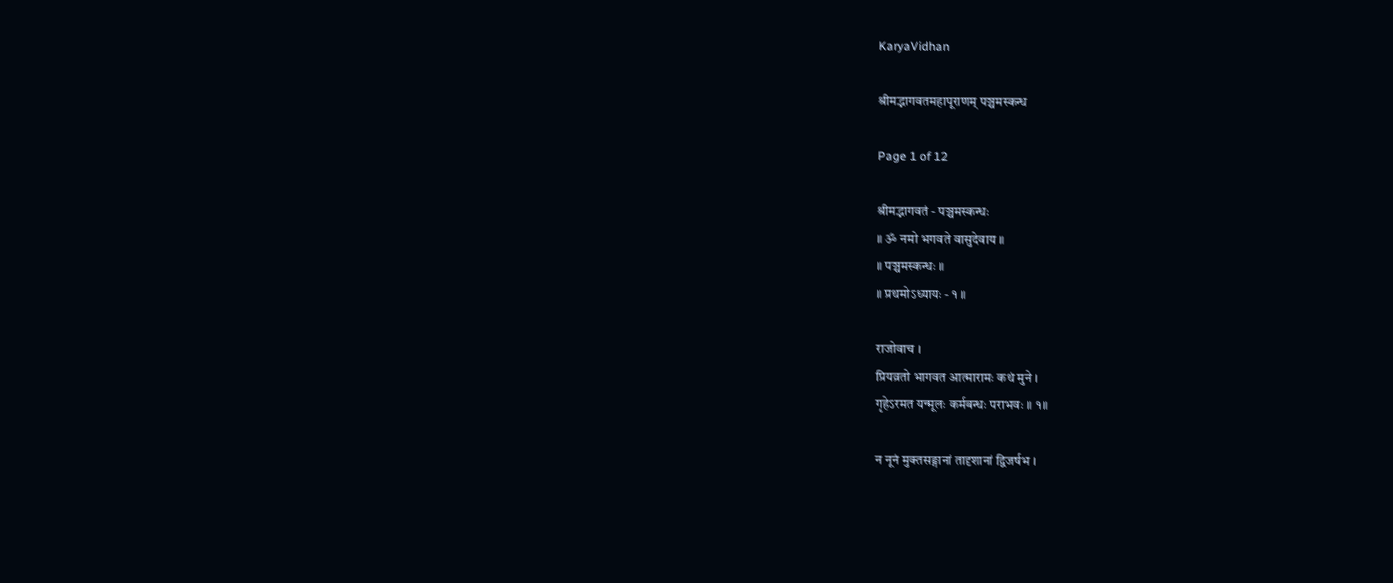KaryaVidhan

श्रीमद्भागवतमहापूराणम् पञ्चमस्कन्ध

Page 1 of 12

श्रीमद्भागवतं - पञ्चमस्कन्धः
॥ ॐ नमो भगवते वासुदेवाय ॥
॥ पञ्चमस्कन्धः ॥
॥ प्रथमोऽध्यायः - १ ॥

राजोवाच ।
प्रियव्रतो भागवत आत्मारामः कथं मुने ।
गृहेऽरमत यन्मूलः कर्मबन्धः पराभवः ॥ १॥

न नूनं मुक्तसङ्गानां तादृशानां द्विजर्षभ ।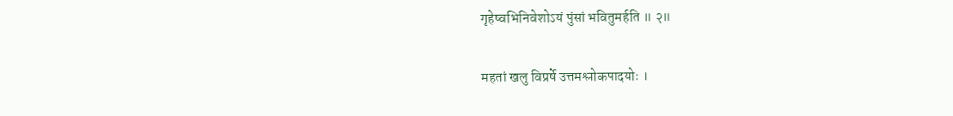गृहेष्वभिनिवेशोऽयं पुंसां भवितुमर्हति ॥ २॥

महतां खलु विप्रर्षे उत्तमश्लोकपादयोः ।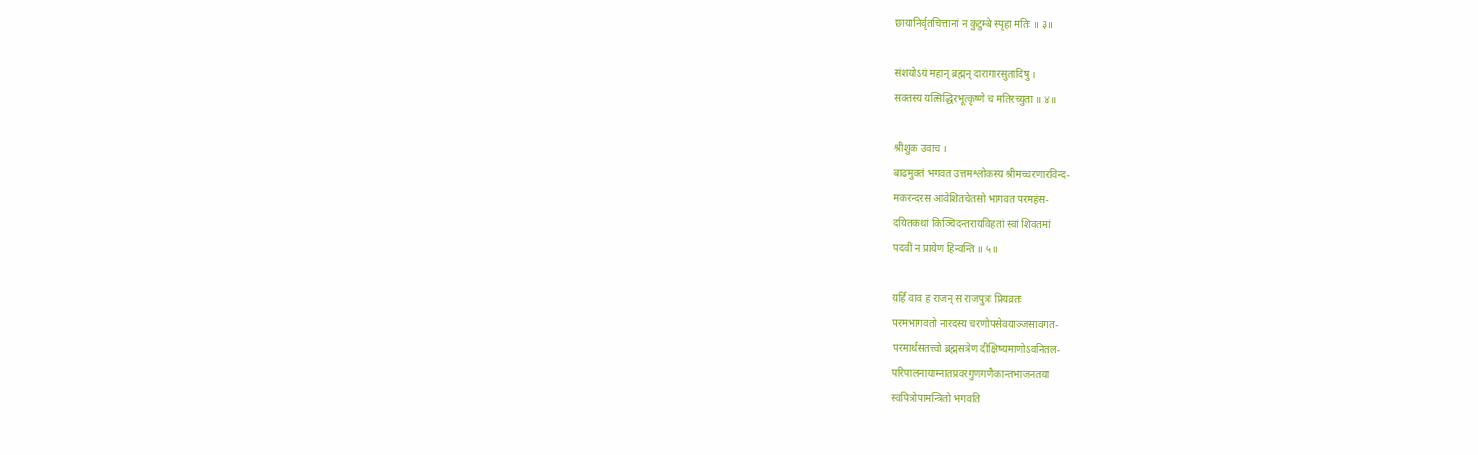छायानिर्वृतचित्तानां न कुटुम्बे स्पृहा मतिः ॥ ३॥

संशयोऽयं महान् ब्रह्मन् दारागारसुतादिषु ।
सक्तस्य यत्सिद्धिरभूत्कृष्णे च मतिरच्युता ॥ ४॥

श्रीशुक उवाच ।
बाढमुक्तं भगवत उत्तमश्लोकस्य श्रीमच्चरणारविन्द-
मकरन्दरस आवेशितचेतसो भागवत परमहंस-
दयितकथां किञ्चिदन्तरायविहतां स्वां शिवतमां
पदवीं न प्रायेण हिन्वन्ति ॥ ५॥

यर्हि वाव ह राजन् स राजपुत्रः प्रियव्रतः
परमभागवतो नारदस्य चरणोपसेवयाञ्जसावगत-
परमार्थसतत्त्वो ब्रह्मसत्रेण दीक्षिष्यमाणोऽवनितल-
परिपालनायाम्नातप्रवरगुणगणैकान्तभाजनतया
स्वपित्रोपामन्त्रितो भगवति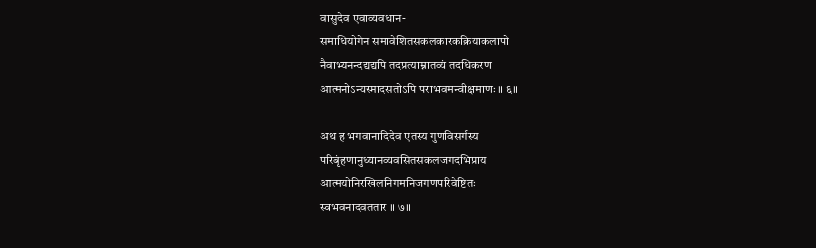वासुदेव एवाव्यवधान-
समाधियोगेन समावेशितसकलकारकक्रियाकलापो
नैवाभ्यनन्दद्यद्यपि तदप्रत्याम्नातव्यं तदधिकरण
आत्मनोऽन्यस्मादसतोऽपि पराभवमन्वीक्षमाणः ॥ ६॥

अथ ह भगवानादिदेव एतस्य गुणविसर्गस्य
परिबृंहणानुध्यानव्यवसितसकलजगदभिप्राय
आत्मयोनिरखिलनिगमनिजगणपरिवेष्टितः
स्वभवनादवततार ॥ ७॥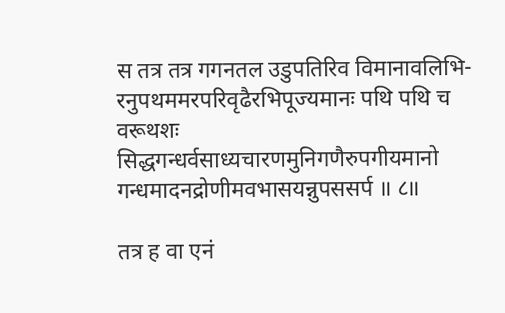स तत्र तत्र गगनतल उडुपतिरिव विमानावलिभि-
रनुपथममरपरिवृढैरभिपूज्यमानः पथि पथि च
वरूथशः सिद्धगन्धर्वसाध्यचारणमुनिगणैरुपगीयमानो
गन्धमादनद्रोणीमवभासयन्नुपससर्प ॥ ८॥

तत्र ह वा एनं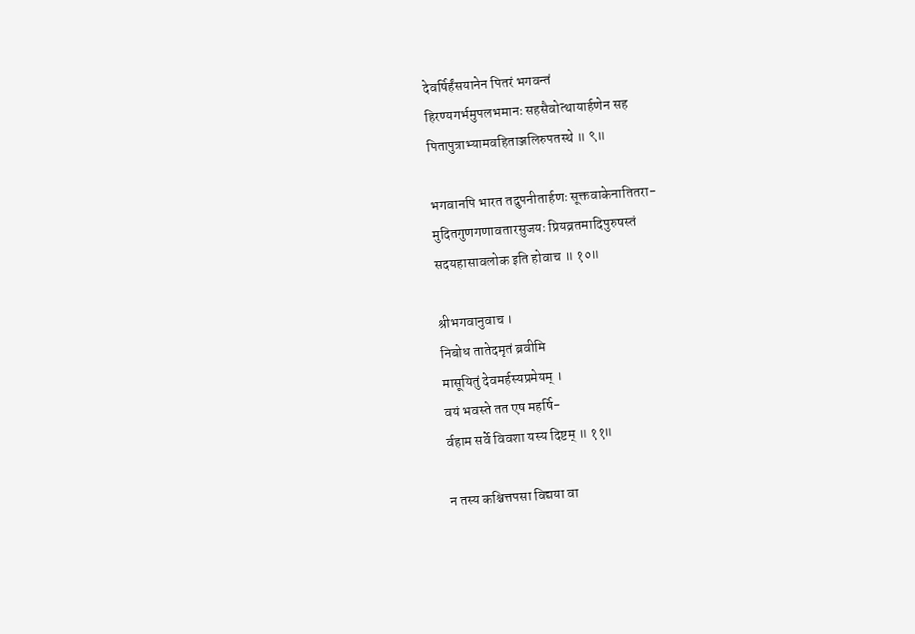देवर्षिर्हंसयानेन पितरं भगवन्तं
हिरण्यगर्भमुपलभमानः सहसैवोत्थायार्हणेन सह
पितापुत्राभ्यामवहिताञ्जलिरुपतस्थे ॥ ९॥

भगवानपि भारत तदुपनीतार्हणः सूक्तवाकेनातितरा-
मुदितगुणगणावतारसुजयः प्रियव्रतमादिपुरुषस्तं
सदयहासावलोक इति होवाच ॥ १०॥

श्रीभगवानुवाच ।
निबोध तातेदमृतं ब्रवीमि
मासूयितुं देवमर्हस्यप्रमेयम् ।
वयं भवस्ते तत एष महर्षि-
र्वहाम सर्वे विवशा यस्य दिष्टम् ॥ ११॥

न तस्य कश्चित्तपसा विद्यया वा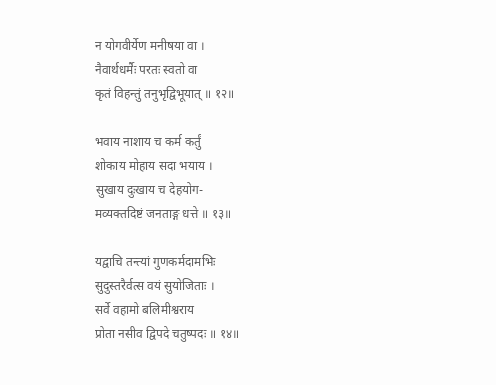न योगवीर्येण मनीषया वा ।
नैवार्थधर्मैः परतः स्वतो वा
कृतं विहन्तुं तनुभृद्विभूयात् ॥ १२॥

भवाय नाशाय च कर्म कर्तुं
शोकाय मोहाय सदा भयाय ।
सुखाय दुःखाय च देहयोग-
मव्यक्तदिष्टं जनताङ्ग धत्ते ॥ १३॥

यद्वाचि तन्त्यां गुणकर्मदामभिः
सुदुस्तरैर्वत्स वयं सुयोजिताः ।
सर्वे वहामो बलिमीश्वराय
प्रोता नसीव द्विपदे चतुष्पदः ॥ १४॥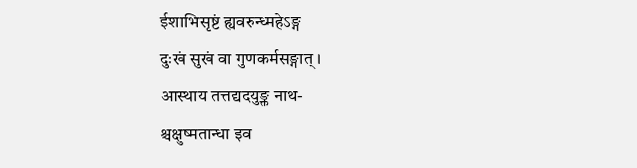ईशाभिसृष्टं ह्यवरुन्ध्महेऽङ्ग
दुःखं सुखं वा गुणकर्मसङ्गात् ।
आस्थाय तत्तद्यदयुङ्क्त नाथ-
श्चक्षुष्मतान्धा इव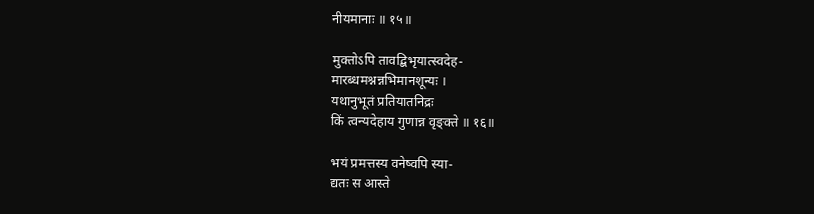नीयमानाः ॥ १५॥

मुक्तोऽपि तावद्बिभृयात्स्वदेह-
मारब्धमश्नन्नभिमानशून्यः ।
यथानुभूतं प्रतियातनिद्रः
किं त्वन्यदेहाय गुणान्न वृङ्क्ते ॥ १६॥

भयं प्रमत्तस्य वनेष्वपि स्या-
द्यतः स आस्ते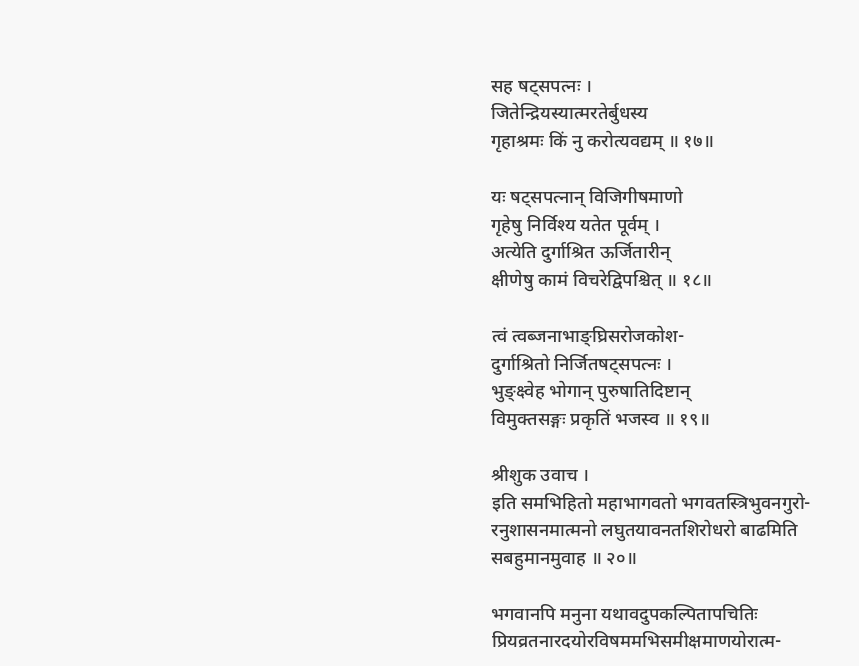सह षट्सपत्नः ।
जितेन्द्रियस्यात्मरतेर्बुधस्य
गृहाश्रमः किं नु करोत्यवद्यम् ॥ १७॥

यः षट्सपत्नान् विजिगीषमाणो
गृहेषु निर्विश्य यतेत पूर्वम् ।
अत्येति दुर्गाश्रित ऊर्जितारीन्
क्षीणेषु कामं विचरेद्विपश्चित् ॥ १८॥

त्वं त्वब्जनाभाङ्घ्रिसरोजकोश-
दुर्गाश्रितो निर्जितषट्सपत्नः ।
भुङ्क्ष्वेह भोगान् पुरुषातिदिष्टान्
विमुक्तसङ्गः प्रकृतिं भजस्व ॥ १९॥

श्रीशुक उवाच ।
इति समभिहितो महाभागवतो भगवतस्त्रिभुवनगुरो-
रनुशासनमात्मनो लघुतयावनतशिरोधरो बाढमिति
सबहुमानमुवाह ॥ २०॥

भगवानपि मनुना यथावदुपकल्पितापचितिः
प्रियव्रतनारदयोरविषममभिसमीक्षमाणयोरात्म-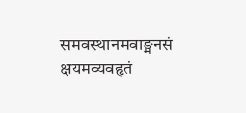समवस्थानमवाङ्मनसं क्षयमव्यवहृतं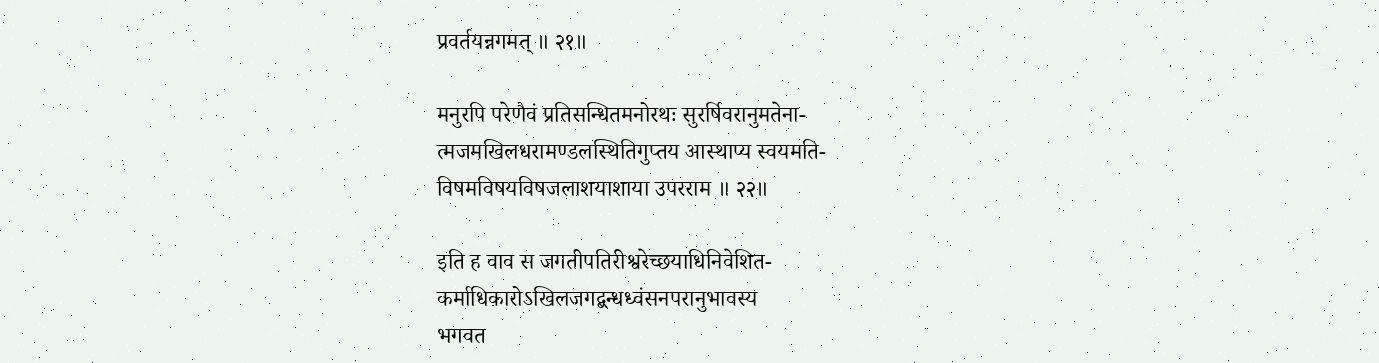प्रवर्तयन्नगमत् ॥ २१॥

मनुरपि परेणैवं प्रतिसन्धितमनोरथः सुरर्षिवरानुमतेना-
त्मजमखिलधरामण्डलस्थितिगुप्तय आस्थाप्य स्वयमति-
विषमविषयविषजलाशयाशाया उपरराम ॥ २२॥

इति ह वाव स जगतीपतिरीश्वरेच्छयाधिनिवेशित-
कर्माधिकारोऽखिलजगद्बन्धध्वंसनपरानुभावस्य
भगवत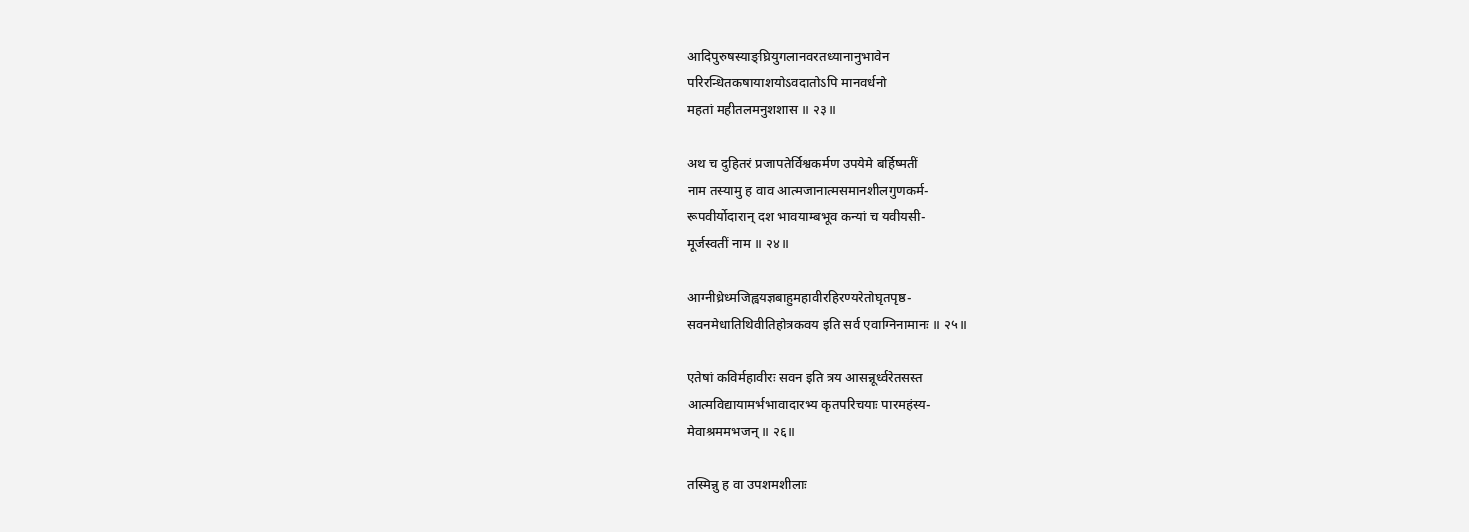आदिपुरुषस्याङ्घ्रियुगलानवरतध्यानानुभावेन
परिरन्धितकषायाशयोऽवदातोऽपि मानवर्धनो
महतां महीतलमनुशशास ॥ २३॥

अथ च दुहितरं प्रजापतेर्विश्वकर्मण उपयेमे बर्हिष्मतीं
नाम तस्यामु ह वाव आत्मजानात्मसमानशीलगुणकर्म-
रूपवीर्योदारान् दश भावयाम्बभूव कन्यां च यवीयसी-
मूर्जस्वतीं नाम ॥ २४॥

आग्नीध्रेध्मजिह्वयज्ञबाहुमहावीरहिरण्यरेतोघृतपृष्ठ-
सवनमेधातिथिवीतिहोत्रकवय इति सर्व एवाग्निनामानः ॥ २५॥

एतेषां कविर्महावीरः सवन इति त्रय आसन्नूर्ध्वरेतसस्त
आत्मविद्यायामर्भभावादारभ्य कृतपरिचयाः पारमहंस्य-
मेवाश्रममभजन् ॥ २६॥

तस्मिन्नु ह वा उपशमशीलाः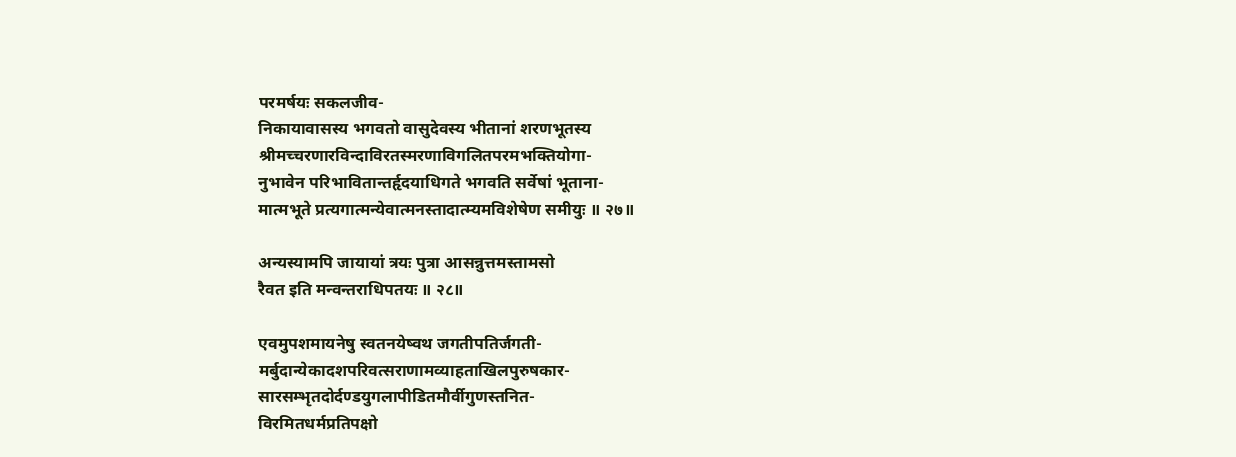परमर्षयः सकलजीव-
निकायावासस्य भगवतो वासुदेवस्य भीतानां शरणभूतस्य
श्रीमच्चरणारविन्दाविरतस्मरणाविगलितपरमभक्तियोगा-
नुभावेन परिभावितान्तर्हृदयाधिगते भगवति सर्वेषां भूताना-
मात्मभूते प्रत्यगात्मन्येवात्मनस्तादात्म्यमविशेषेण समीयुः ॥ २७॥

अन्यस्यामपि जायायां त्रयः पुत्रा आसन्नुत्तमस्तामसो
रैवत इति मन्वन्तराधिपतयः ॥ २८॥

एवमुपशमायनेषु स्वतनयेष्वथ जगतीपतिर्जगती-
मर्बुदान्येकादशपरिवत्सराणामव्याहताखिलपुरुषकार-
सारसम्भृतदोर्दण्डयुगलापीडितमौर्वीगुणस्तनित-
विरमितधर्मप्रतिपक्षो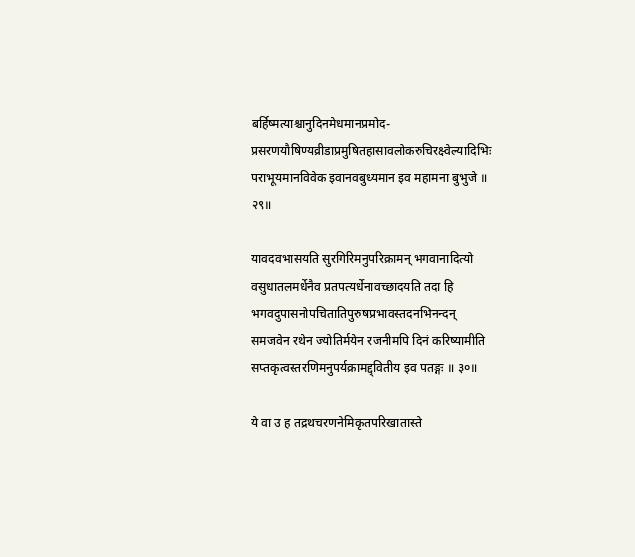बर्हिष्मत्याश्चानुदिनमेधमानप्रमोद-
प्रसरणयौषिण्यव्रीडाप्रमुषितहासावलोकरुचिरक्ष्वेल्यादिभिः
पराभूयमानविवेक इवानवबुध्यमान इव महामना बुभुजे ॥ २९॥

यावदवभासयति सुरगिरिमनुपरिक्रामन् भगवानादित्यो
वसुधातलमर्धेनैव प्रतपत्यर्धेनावच्छादयति तदा हि
भगवदुपासनोपचितातिपुरुषप्रभावस्तदनभिनन्दन्
समजवेन रथेन ज्योतिर्मयेन रजनीमपि दिनं करिष्यामीति
सप्तकृत्वस्तरणिमनुपर्यक्रामद्द्वितीय इव पतङ्गः ॥ ३०॥

ये वा उ ह तद्रथचरणनेमिकृतपरिखातास्ते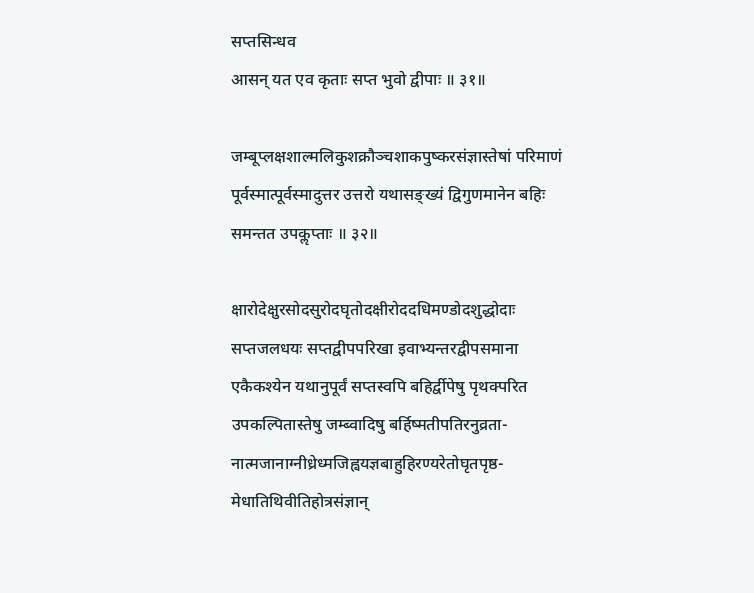सप्तसिन्धव
आसन् यत एव कृताः सप्त भुवो द्वीपाः ॥ ३१॥

जम्बूप्लक्षशाल्मलिकुशक्रौञ्चशाकपुष्करसंज्ञास्तेषां परिमाणं
पूर्वस्मात्पूर्वस्मादुत्तर उत्तरो यथासङ्ख्यं द्विगुणमानेन बहिः
समन्तत उपकॢप्ताः ॥ ३२॥

क्षारोदेक्षुरसोदसुरोदघृतोदक्षीरोददधिमण्डोदशुद्धोदाः
सप्तजलधयः सप्तद्वीपपरिखा इवाभ्यन्तरद्वीपसमाना
एकैकश्येन यथानुपूर्वं सप्तस्वपि बहिर्द्वीपेषु पृथक्परित
उपकल्पितास्तेषु जम्ब्वादिषु बर्हिष्मतीपतिरनुव्रता-
नात्मजानाग्नीध्रेध्मजिह्वयज्ञबाहुहिरण्यरेतोघृतपृष्ठ-
मेधातिथिवीतिहोत्रसंज्ञान्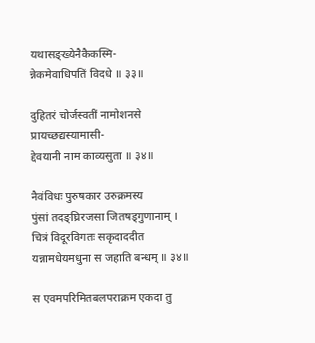यथासङ्ख्येनैकैकस्मि-
न्नेकमेवाधिपतिं विदधे ॥ ३३॥

दुहितरं चोर्जस्वतीं नामोशनसे प्रायच्छद्यस्यामासी-
द्देवयानी नाम काव्यसुता ॥ ३४॥

नैवंविधः पुरुषकार उरुक्रमस्य
पुंसां तदङ्घ्रिरजसा जितषड्गुणानाम् ।
चित्रं विदूरविगतः सकृदाददीत
यन्नामधेयमधुना स जहाति बन्धम् ॥ ३४॥

स एवमपरिमितबलपराक्रम एकदा तु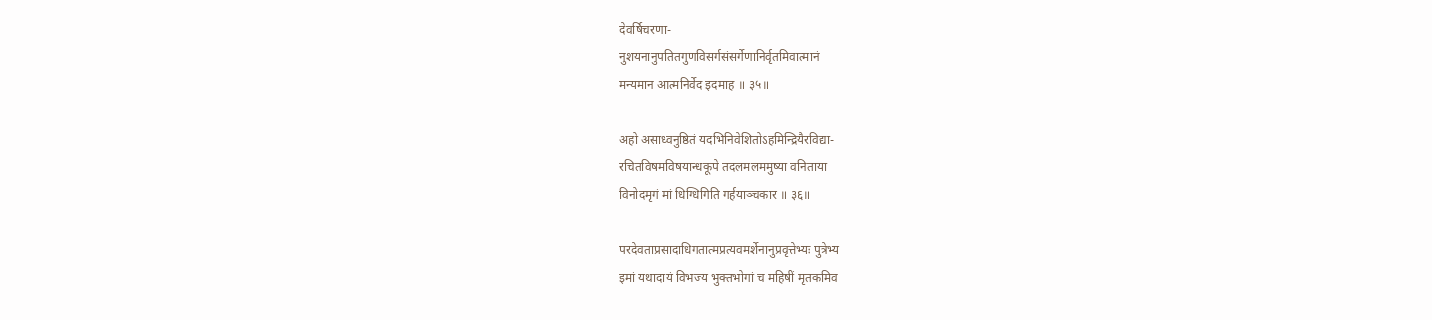देवर्षिचरणा-
नुशयनानुपतितगुणविसर्गसंसर्गेणानिर्वृतमिवात्मानं
मन्यमान आत्मनिर्वेद इदमाह ॥ ३५॥

अहो असाध्वनुष्ठितं यदभिनिवेशितोऽहमिन्द्रियैरविद्या-
रचितविषमविषयान्धकूपे तदलमलममुष्या वनिताया
विनोदमृगं मां धिग्धिगिति गर्हयाञ्चकार ॥ ३६॥

परदेवताप्रसादाधिगतात्मप्रत्यवमर्शेनानुप्रवृत्तेभ्यः पुत्रेभ्य
इमां यथादायं विभज्य भुक्तभोगां च महिषीं मृतकमिव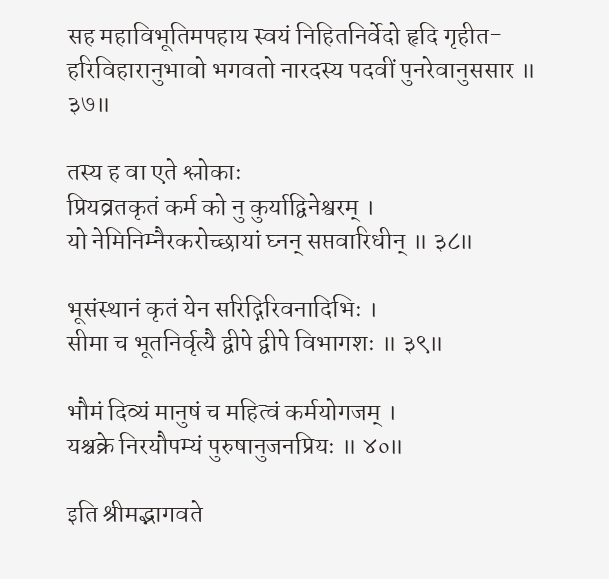सह महाविभूतिमपहाय स्वयं निहितनिर्वेदो हृदि गृहीत-
हरिविहारानुभावो भगवतो नारदस्य पदवीं पुनरेवानुससार ॥ ३७॥

तस्य ह वा एते श्लोकाः
प्रियव्रतकृतं कर्म को नु कुर्याद्विनेश्वरम् ।
यो नेमिनिम्नैरकरोच्छायां घ्नन् सप्तवारिधीन् ॥ ३८॥

भूसंस्थानं कृतं येन सरिद्गिरिवनादिभिः ।
सीमा च भूतनिर्वृत्यै द्वीपे द्वीपे विभागशः ॥ ३९॥

भौमं दिव्यं मानुषं च महित्वं कर्मयोगजम् ।
यश्चक्रे निरयौपम्यं पुरुषानुजनप्रियः ॥ ४०॥

इति श्रीमद्भागवते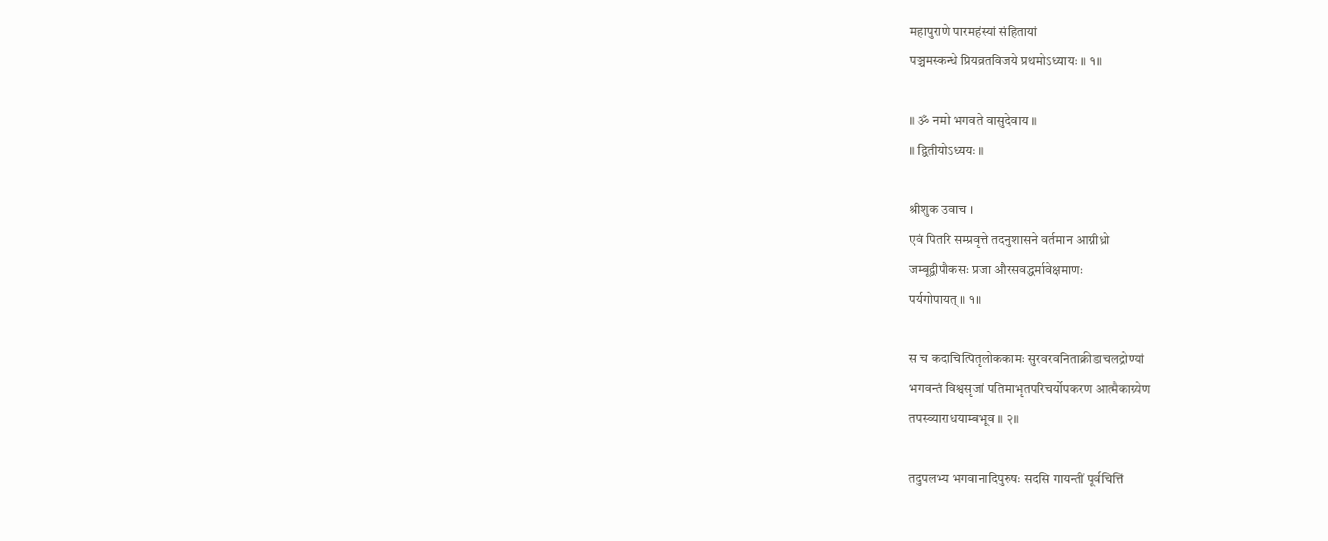महापुराणे पारमहंस्यां संहितायां
पञ्चमस्कन्धे प्रियव्रतविजये प्रथमोऽध्यायः ॥ १॥

॥ ॐ नमो भगवते वासुदेवाय ॥
॥ द्वितीयोऽध्ययः ॥

श्रीशुक उवाच ।
एवं पितरि सम्प्रवृत्ते तदनुशासने वर्तमान आग्नीध्रो
जम्बूद्वीपौकसः प्रजा औरसवद्धर्मावेक्षमाणः
पर्यगोपायत् ॥ १॥

स च कदाचित्पितृलोककामः सुरवरवनिताक्रीडाचलद्रोण्यां
भगवन्तं विश्वसृजां पतिमाभृतपरिचर्योपकरण आत्मैकाग्र्येण
तपस्व्याराधयाम्बभूव ॥ २॥

तदुपलभ्य भगवानादिपुरुषः सदसि गायन्तीं पूर्वचित्तिं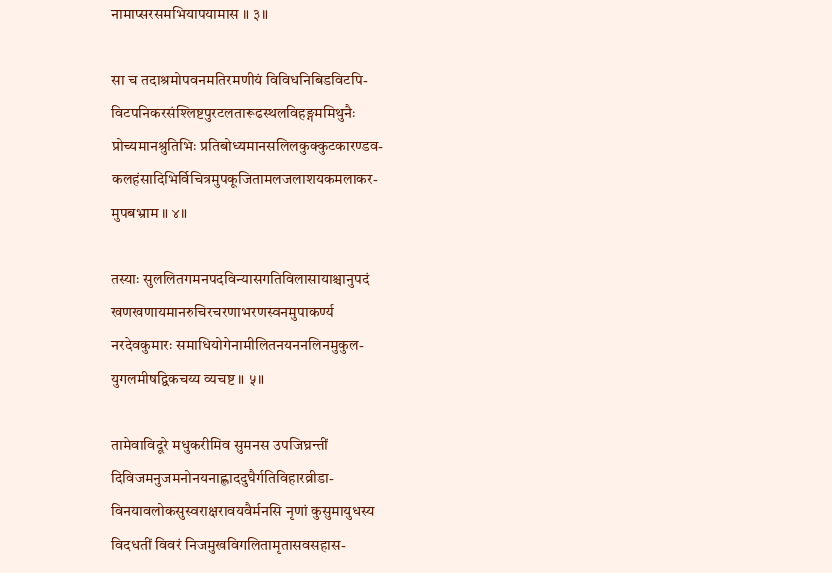नामाप्सरसमभियापयामास ॥ ३॥

सा च तदाश्रमोपवनमतिरमणीयं विविधनिबिडविटपि-
विटपनिकरसंश्लिष्टपुरटलतारूढस्थलविहङ्गममिथुनैः
प्रोच्यमानश्रुतिभिः प्रतिबोध्यमानसलिलकुक्कुटकारण्डव-
कलहंसादिभिर्विचित्रमुपकूजितामलजलाशयकमलाकर-
मुपबभ्राम ॥ ४॥

तस्याः सुललितगमनपदविन्यासगतिविलासायाश्चानुपदं
खणखणायमानरुचिरचरणाभरणस्वनमुपाकर्ण्य
नरदेवकुमारः समाधियोगेनामीलितनयननलिनमुकुल-
युगलमीषद्विकचय्य व्यचष्ट ॥ ५॥

तामेवाविदूरे मधुकरीमिव सुमनस उपजिघ्रन्तीं
दिविजमनुजमनोनयनाह्लाददुघैर्गतिविहारव्रीडा-
विनयावलोकसुस्वराक्षरावयवैर्मनसि नृणां कुसुमायुधस्य
विदधतीं विवरं निजमुखविगलितामृतासवसहास-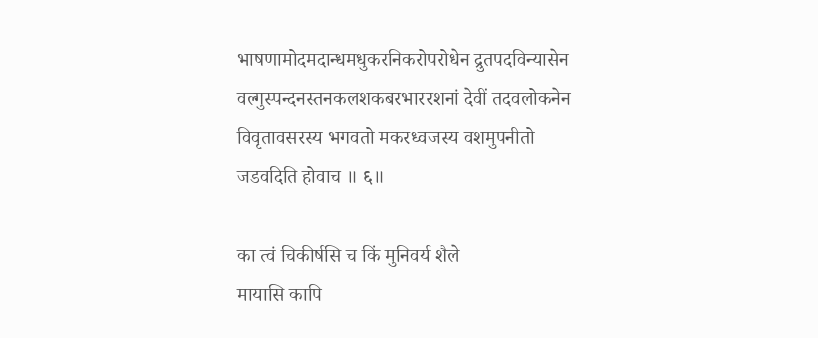भाषणामोदमदान्धमधुकरनिकरोपरोधेन द्रुतपदविन्यासेन
वल्गुस्पन्दनस्तनकलशकबरभाररशनां देवीं तदवलोकनेन
विवृतावसरस्य भगवतो मकरध्वजस्य वशमुपनीतो
जडवदिति होवाच ॥ ६॥

का त्वं चिकीर्षसि च किं मुनिवर्य शैले
मायासि कापि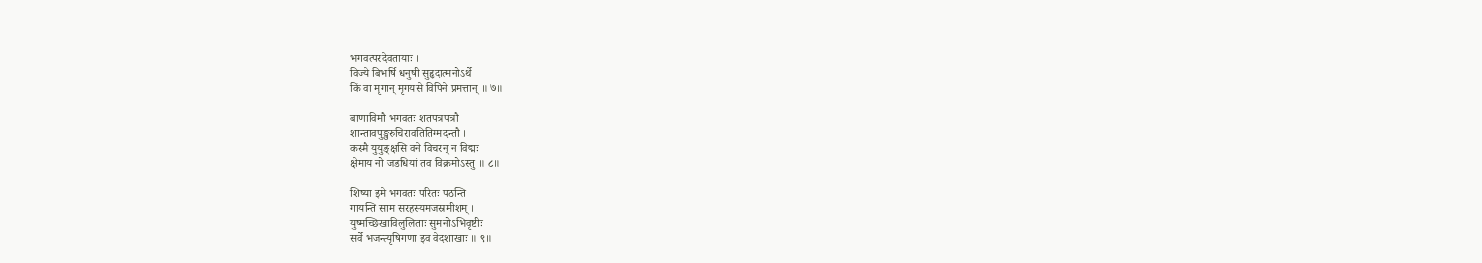भगवत्परदेवतायाः ।
विज्ये बिभर्षि धनुषी सुहृदात्मनोऽर्थे
किं वा मृगान् मृगयसे विपिने प्रमत्तान् ॥ ७॥

बाणाविमौ भगवतः शतपत्रपत्रौ
शान्तावपुङ्खरुचिरावतितिग्मदन्तौ ।
कस्मै युयुङ्क्षसि वने विचरन् न विद्मः
क्षेमाय नो जडधियां तव विक्रमोऽस्तु ॥ ८॥

शिष्या इमे भगवतः परितः पठन्ति
गायन्ति साम सरहस्यमजस्रमीशम् ।
युष्मच्छिखाविलुलिताः सुमनोऽभिवृष्टीः
सर्वे भजन्त्यृषिगणा इव वेदशाखाः ॥ ९॥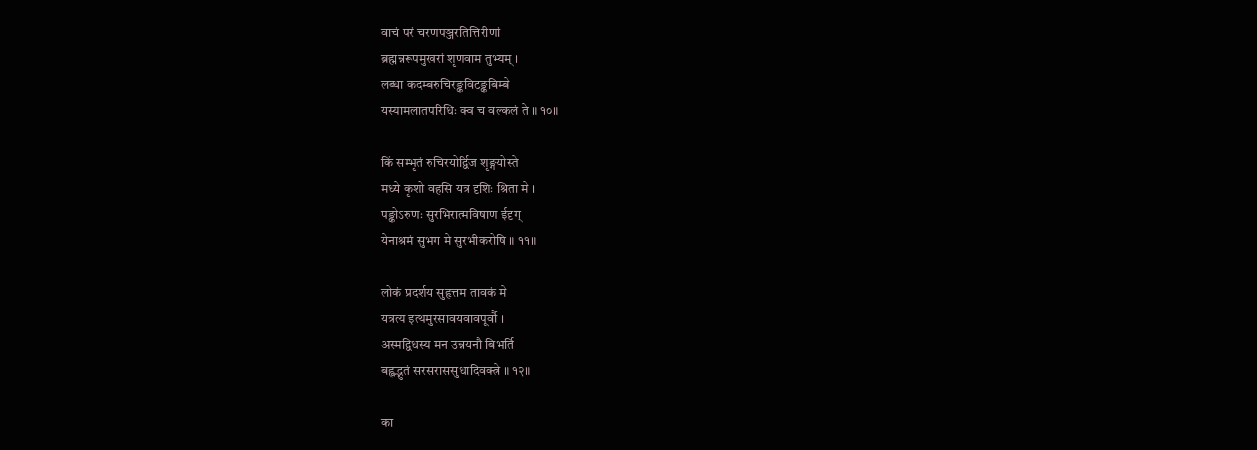वाचं परं चरणपञ्जरतित्तिरीणां
ब्रह्मन्नरूपमुखरां श‍ृणवाम तुभ्यम् ।
लब्धा कदम्बरुचिरङ्कविटङ्कबिम्बे
यस्यामलातपरिधिः क्व च वल्कलं ते ॥ १०॥

किं सम्भृतं रुचिरयोर्द्विज श‍ृङ्गयोस्ते
मध्ये कृशो वहसि यत्र दृशिः श्रिता मे ।
पङ्कोऽरुणः सुरभिरात्मविषाण ईदृग्
येनाश्रमं सुभग मे सुरभीकरोषि ॥ ११॥

लोकं प्रदर्शय सुहृत्तम तावकं मे
यत्रत्य इत्थमुरसावयवावपूर्वौ ।
अस्मद्विधस्य मन उन्नयनौ बिभर्ति
बह्वद्भुतं सरसराससुधादिवक्त्रे ॥ १२॥

का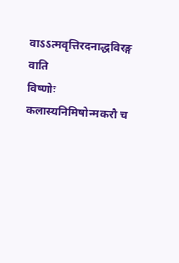वाऽऽत्मवृत्तिरदनाद्धविरङ्ग वाति
विष्णोः कलास्यनिमिषोन्मकरौ च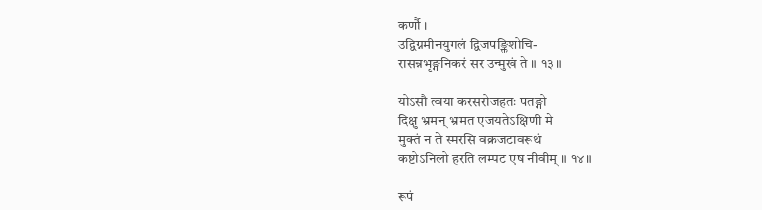कर्णौ ।
उद्विग्नमीनयुगलं द्विजपङ्क्तिशोचि-
रासन्नभृङ्गनिकरं सर उन्मुखं ते ॥ १३॥

योऽसौ त्वया करसरोजहतः पतङ्गो
दिक्षु भ्रमन् भ्रमत एजयतेऽक्षिणी मे
मुक्तं न ते स्मरसि वक्रजटावरूथं
कष्टोऽनिलो हरति लम्पट एष नीवीम् ॥ १४॥

रूपं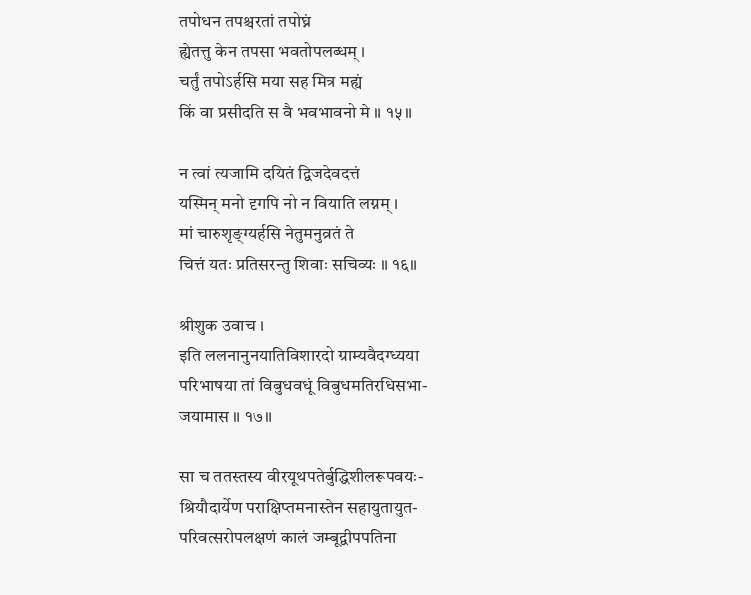तपोधन तपश्चरतां तपोघ्नं
ह्येतत्तु केन तपसा भवतोपलब्धम् ।
चर्तुं तपोऽर्हसि मया सह मित्र मह्यं
किं वा प्रसीदति स वै भवभावनो मे ॥ १५॥

न त्वां त्यजामि दयितं द्विजदेवदत्तं
यस्मिन् मनो दृगपि नो न वियाति लग्नम् ।
मां चारुश‍ृङ्ग्यर्हसि नेतुमनुव्रतं ते
चित्तं यतः प्रतिसरन्तु शिवाः सचिव्यः ॥ १६॥

श्रीशुक उवाच ।
इति ललनानुनयातिविशारदो ग्राम्यवैदग्ध्यया
परिभाषया तां विबुधवधूं विबुधमतिरधिसभा-
जयामास ॥ १७॥

सा च ततस्तस्य वीरयूथपतेर्बुद्धिशीलरूपवयः-
श्रियौदार्येण पराक्षिप्तमनास्तेन सहायुतायुत-
परिवत्सरोपलक्षणं कालं जम्बूद्वीपपतिना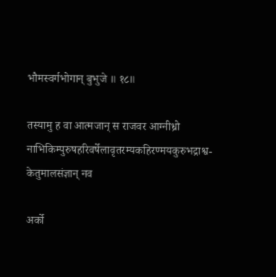भौमस्वर्गभोगान् बुभुजे ॥ १८॥

तस्यामु ह वा आत्मजान् स राजवर आग्नीध्रो
नाभिकिम्पुरुषहरिवर्षेलावृतरम्यकहिरण्मयकुरुभद्राश्व-
केतुमालसंज्ञान् नव

अर्को